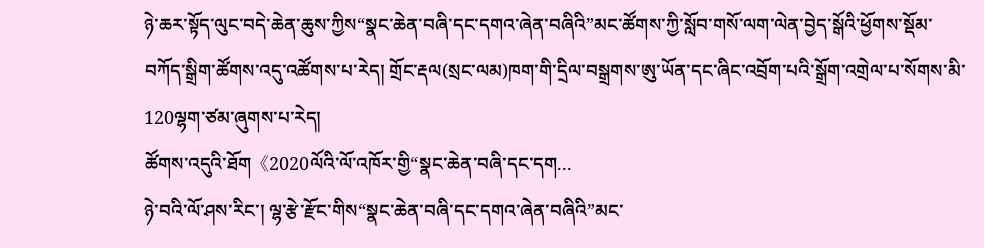ཉེ་ཆར་སྟོད་ལུང་བདེ་ཆེན་ཆུས་ཀྱིས“སྣང་ཆེན་བཞི་དང་དགའ་ཞེན་བཞིའི”མང་ཚོགས་ཀྱི་སློབ་གསོ་ལག་ལེན་བྱེད་སྒོའི་ཕྱོགས་སྡོམ་བཀོད་སྒྲིག་ཚོགས་འདུ་འཚོགས་པ་རེད། གྲོང་རྡལ(སྲང་ལམ)ཁག་གི་དྲིལ་བསྒྲགས་ཨུ་ཡོན་དང་ཞིང་འབྲོག་པའི་སྒྲོག་འགྲེལ་པ་སོགས་མི་120ལྷག་ཙམ་ཞུགས་པ་རེད།
ཚོགས་འདུའི་ཐོག《2020ལོའི་ལོ་འཁོར་གྱི“སྣང་ཆེན་བཞི་དང་དག...
ཉེ་བའི་ལོ་ཤས་རིང་། ལྷ་རྩེ་རྫོང་གིས“སྣང་ཆེན་བཞི་དང་དགའ་ཞེན་བཞིའི”མང་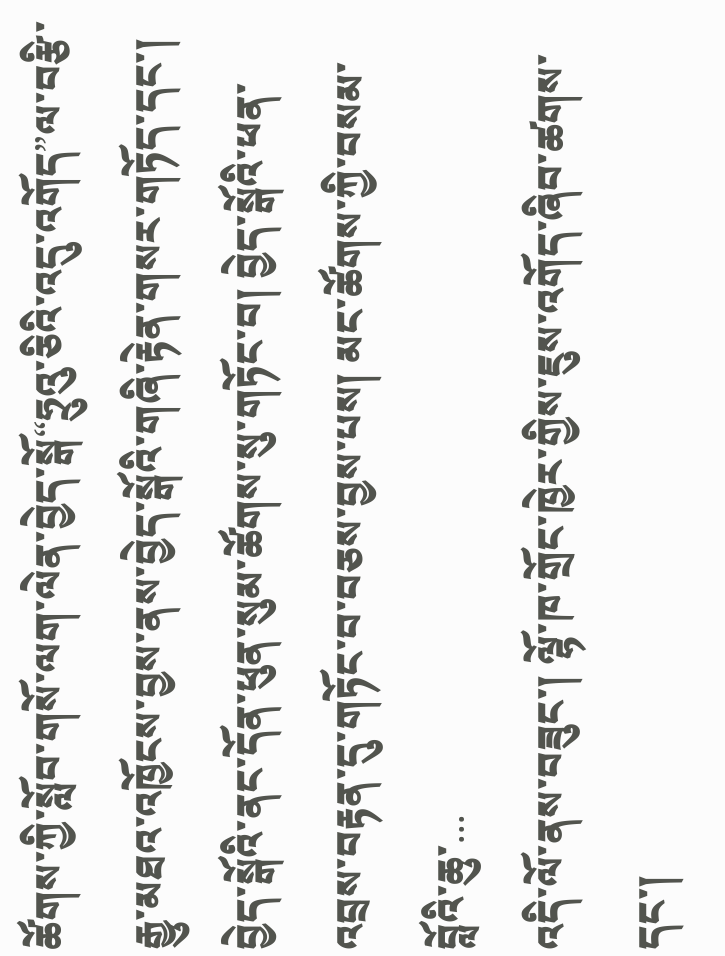ཚོགས་ཀྱི་སློབ་གསོ་ལག་ལེན་བྱེད་སྒོ“ཧྲུའུ་ཅིའི་འདུ་འགོད”ལ་བརྩི་རྒྱུ་མཐའ་འཁྱོངས་བྱས་ནས་བྱེད་སྒོའི་གཞི་རྟེན་གསར་གཏོད་དང་། བྱེད་སྒོའི་ནང་དོན་ཕུན་སུམ་ཚོགས་སུ་གཏོང་བ། བྱེད་སྒོའི་ཕན་འབྲས་བརྟན་དུ་གཏོང་བ་བཅས་བྱས་པས། མང་ཚོགས་ཀྱི་བསམ་བློའི་ཆུ་...
འདི་ལོ་ནས་བཟུང་། ལྷོ་ཁ་གྲོང་ཁྱེར་གྱིས་ཇུས་འགོད་ཞིབ་ཚགས་དང་།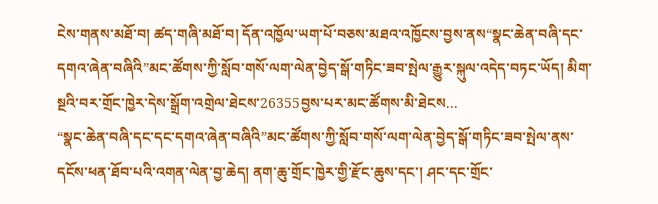ངེས་གནས་མཐོ་བ། ཚད་གཞི་མཐོ་བ། དོན་འཁྱོལ་ཡག་པོ་བཅས་མཐའ་འཁྱོངས་བྱས་ནས“སྣང་ཆེན་བཞི་དང་དགའ་ཞེན་བཞིའི”མང་ཚོགས་ཀྱི་སློབ་གསོ་ལག་ལེན་བྱེད་སྒོ་གཏིང་ཟབ་སྤེལ་རྒྱུར་སྐུལ་འདེད་བཏང་ཡོད། མིག་སྔའི་བར་གྲོང་ཁྱེར་དེས་སྒྲོག་འགྲེལ་ཐེངས་26355བྱས་པར་མང་ཚོགས་མི་ཐེངས...
“སྣང་ཆེན་བཞི་དང་དང་དགའ་ཞེན་བཞིའི”མང་ཚོགས་ཀྱི་སློབ་གསོ་ལག་ལེན་བྱེད་སྒོ་གཏིང་ཟབ་སྤེལ་ནས་དངོས་ཕན་ཐོབ་པའི་འགན་ལེན་བྱ་ཆེད། ནག་ཆུ་གྲོང་ཁྱེར་གྱི་རྫོང་ཆུས་དང་། ཤང་དང་གྲོང་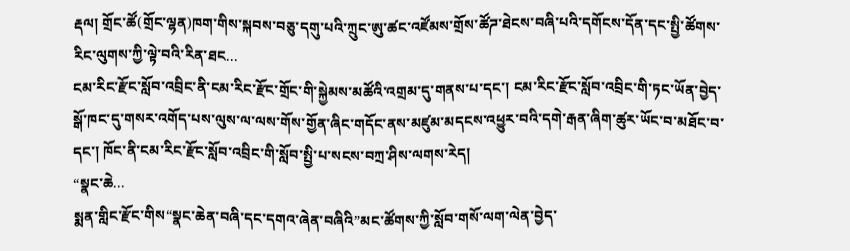རྡལ། གྲོང་ཚོ(གྲོང་ལྷན)ཁག་གིས་སྐབས་བཅུ་དགུ་པའི་ཀྲུང་ཨུ་ཚང་འཛོམས་གྲོས་ཚོཌ་ཐེངས་བཞི་པའི་དགོངས་དོན་དང་སྤྱི་ཚོགས་རིང་ལུགས་ཀྱི་ལྟེ་བའི་རིན་ཐང...
ངམ་རིང་རྫོང་སློབ་འབྲིང་ནི་ངམ་རིང་རྫོང་གྲོང་གི་སྐྱེམས་མཚོའི་འགྲམ་དུ་གནས་པ་དང་། ངམ་རིང་རྫོང་སློབ་འབྲིང་གི་ཏང་ཡོན་བྱེད་སྒོ་ཁང་དུ་གསར་འགོད་པས་ལུས་ལ་ལས་གོས་གྱོན་ཞིང་གདོང་ནས་མཛུམ་མདངས་འཕྱུར་བའི་དགེ་རྒན་ཞིག་ཚུར་ཡོང་བ་མཐོང་བ་དང་། ཁོང་ནི་ངམ་རིང་རྫོང་སློབ་འབྲིང་གི་སློབ་སྤྱི་པ་སངས་བཀྲ་ཤིས་ལགས་རེད།
“སྣང་ཆེ...
སྨན་གླིང་རྫོང་གིས“སྣང་ཆེན་བཞི་དང་དགའ་ཞེན་བཞིའི”མང་ཚོགས་ཀྱི་སློབ་གསོ་ལག་ལེན་བྱེད་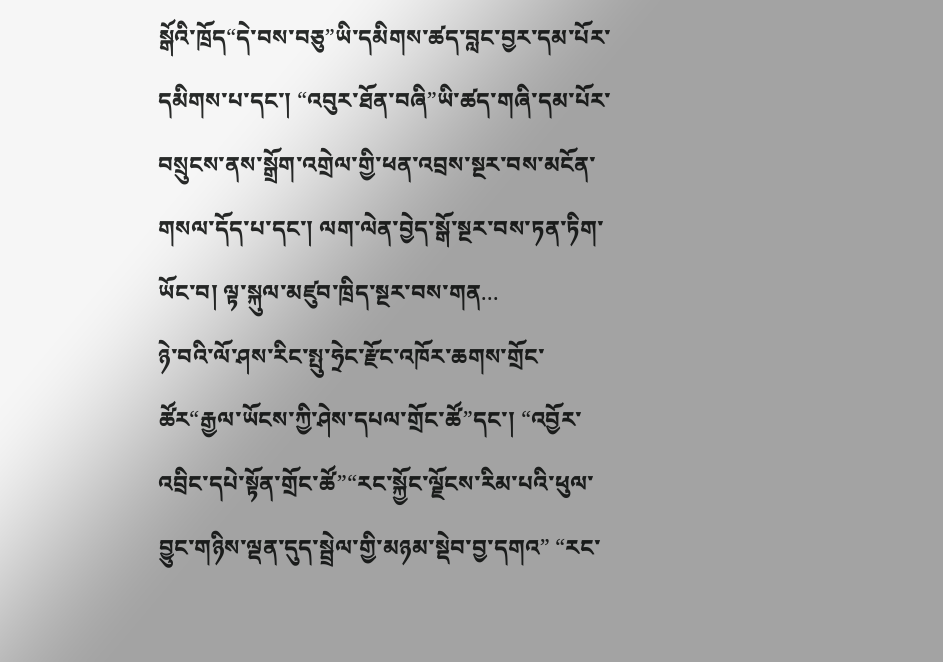སྒོའི་ཁྲོད“དེ་བས་བཅུ”ཡི་དམིགས་ཚད་བླང་བྱར་དམ་པོར་དམིགས་པ་དང་། “འབུར་ཐོན་བཞི”ཡི་ཚད་གཞི་དམ་པོར་བསྲུངས་ནས་སྒྲོག་འགྲེལ་གྱི་ཕན་འབྲས་སྔར་བས་མངོན་གསལ་དོད་པ་དང་། ལག་ལེན་བྱེད་སྒོ་སྔར་བས་ཏན་ཏིག་ཡོང་བ། ལྟ་སྐུལ་མཛུབ་ཁྲིད་སྔར་བས་གན...
ཉེ་བའི་ལོ་ཤས་རིང་སྤུ་ཧྲེང་རྫོང་འཁོར་ཆགས་གྲོང་ཚོར“རྒྱལ་ཡོངས་ཀྱི་ཤེས་དཔལ་གྲོང་ཚོ”དང་། “འབྱོར་འབྲིང་དཔེ་སྟོན་གྲོང་ཚོ”“རང་སྐྱོང་ལྗོངས་རིམ་པའི་ཕུལ་བྱུང་གཉིས་ལྡན་དུད་སྦྲེལ་གྱི་མཉམ་སྡེབ་བྱ་དགའ” “རང་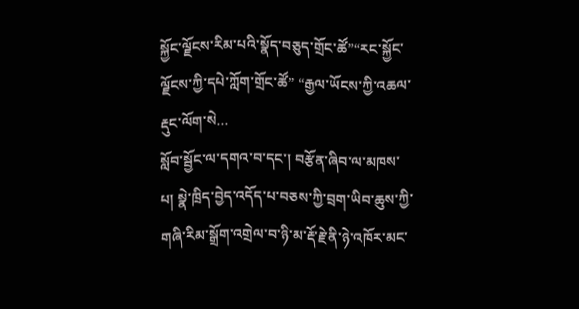སྐྱོང་ལྗོངས་རིམ་པའི་སྣོད་བཅུད་གྲོང་ཚོ”“རང་སྐྱོང་ལྗོངས་ཀྱི་དཔེ་ཀློག་གྲོང་ཚོ” “རྒྱལ་ཡོངས་ཀྱི་འཆལ་རྡུང་ལོག་སེ...
སློབ་སྦྱོང་ལ་དགའ་བ་དང་། བརྩོན་ཞིབ་ལ་མཁས་པ། སྣེ་ཁྲིད་བྱེད་འདོད་པ་བཅས་ཀྱི་བྲག་ཡིབ་ཆུས་ཀྱི་གཞི་རིམ་སྒྲོག་འགྲེལ་བ་ཉི་མ་རྡོ་རྗེ་ནི་ཉེ་འཁོར་མང་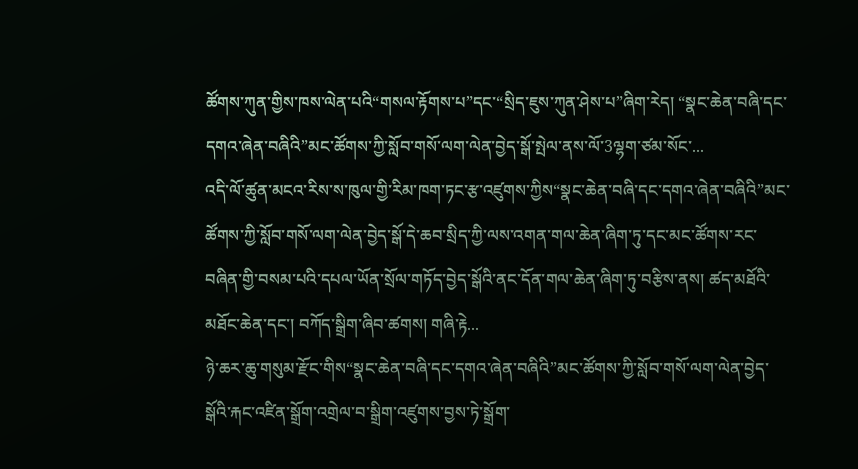ཚོགས་ཀུན་གྱིས་ཁས་ལེན་པའི“གསལ་རྟོགས་པ”དང་“སྲིད་ཇུས་ཀུན་ཤེས་པ”ཞིག་རེད། “སྣང་ཆེན་བཞི་དང་དགའ་ཞེན་བཞིའི”མང་ཚོགས་ཀྱི་སློབ་གསོ་ལག་ལེན་བྱེད་སྒོ་སྤེལ་ནས་ལོ་3ལྷག་ཙམ་སོང་...
འདི་ལོ་ཚུན་མངའ་རིས་ས་ཁུལ་གྱི་རིམ་ཁག་ཏང་རྩ་འཛུགས་ཀྱིས“སྣང་ཆེན་བཞི་དང་དགའ་ཞེན་བཞིའི”མང་ཚོགས་ཀྱི་སློབ་གསོ་ལག་ལེན་བྱེད་སྒོ་དེ་ཆབ་སྲིད་ཀྱི་ལས་འགན་གལ་ཆེན་ཞིག་ཏུ་དང་མང་ཚོགས་རང་བཞིན་གྱི་བསམ་པའི་དཔལ་ཡོན་སྲོལ་གཏོད་བྱེད་སྒོའི་ནང་དོན་གལ་ཆེན་ཞིག་ཏུ་བརྩིས་ནས། ཚད་མཐོའི་མཐོང་ཆེན་དང་། བཀོད་སྒྲིག་ཞིབ་ཚགས། གཞི་རྟེ...
ཉེ་ཆར་ཆུ་གསུམ་རྫོང་གིས“སྣང་ཆེན་བཞི་དང་དགའ་ཞེན་བཞིའི”མང་ཚོགས་ཀྱི་སློབ་གསོ་ལག་ལེན་བྱེད་སྒོའི་རྐང་འཛིན་སྒྲོག་འགྲེལ་བ་སྒྲིག་འཛུགས་བྱས་ཏེ་སྒྲོག་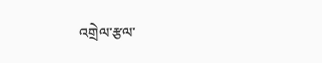འགྲེལ་རྩལ་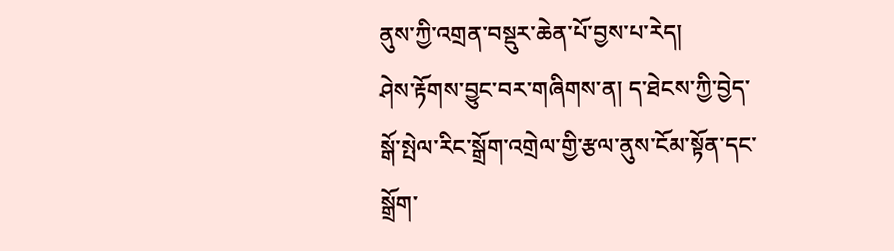ནུས་ཀྱི་འགྲན་བསྡུར་ཆེན་པོ་བྱས་པ་རེད།
ཤེས་རྟོགས་བྱུང་བར་གཞིགས་ན། ད་ཐེངས་ཀྱི་བྱེད་སྒོ་སྤེལ་རིང་སྒྲོག་འགྲེལ་གྱི་རྩལ་ནུས་ངོམ་སྟོན་དང་སྒྲོག་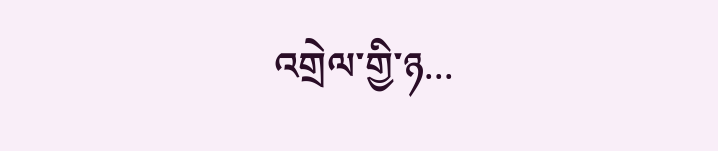འགྲེལ་གྱི་ཉ...